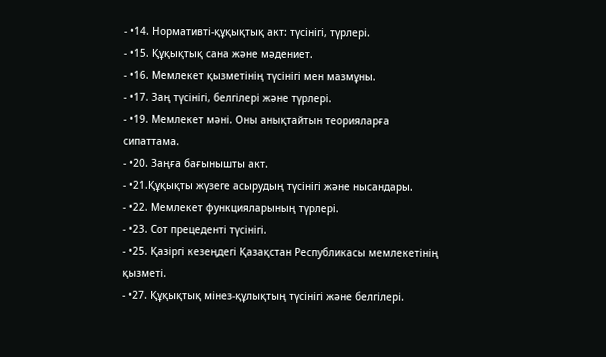- •14. Нормативтi-құқықтық акт: түсiнiгi, түрлерi.
- •15. Құқықтық сана және мәдениет.
- •16. Мемлекет қызметiнiң түсiнiгi мен мазмұны.
- •17. Заң түсiнiгi, белгiлерi және түрлерi.
- •19. Мемлекет мәнi. Оны анықтайтын теорияларға сипаттама.
- •20. Заңға бағынышты акт.
- •21.Құқықты жүзеге асырудың түсінігі жəне нысандары.
- •22. Мемлекет функцияларының түрлері.
- •23. Сот прецедентi түсiнiгi.
- •25. Қазiргi кезеңдегi Қазақстан Республикасы мемлекетiнiң қызметi.
- •27. Құқықтық мінез-құлықтың түсінігі жəне белгілері.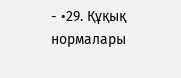- •29. Құқық нормалары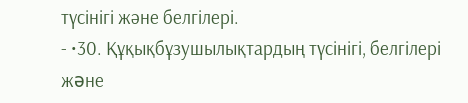түсiнiгi және белгiлерi.
- •30. Құқықбұзушылықтардың түсінігі, белгілері жəне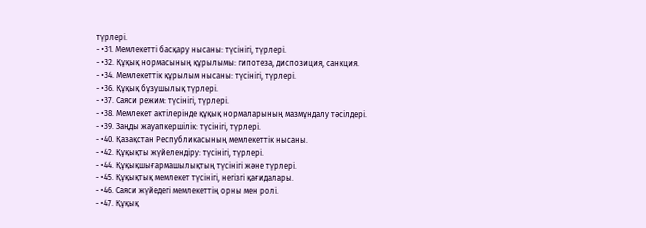түрлері.
- •31. Мемлекеттi басқару нысаны: түсiнiгi, түрлерi.
- •32. Құқық нормасының құрылымы: гипотеза, диспозиция, санкция.
- •34. Мемлекеттiк құрылым нысаны: түсiнiгi, түрлерi.
- •36. Құқық бұзушылық түрлерi.
- •37. Саяси режим: түсiнiгi, түрлерi.
- •38. Мемлекет актiлерiнде құқық нормаларының мазмұндалу тәсiлдерi.
- •39. Заңды жауапкершiлiк: түсiнiгi, түрлерi.
- •40. Қазақстан Республикасының мемлекеттiк нысаны.
- •42. Құқықты жүйелендіру: түсінігі, түрлері.
- •44. Құқықшығармашылықтың түсінігі жəне түрлері.
- •45. Құқықтық мемлекет түсiнiгi, негiзгi қағидалары.
- •46. Саяси жүйедегi мемлекеттiң орны мен ролi.
- •47. Құқық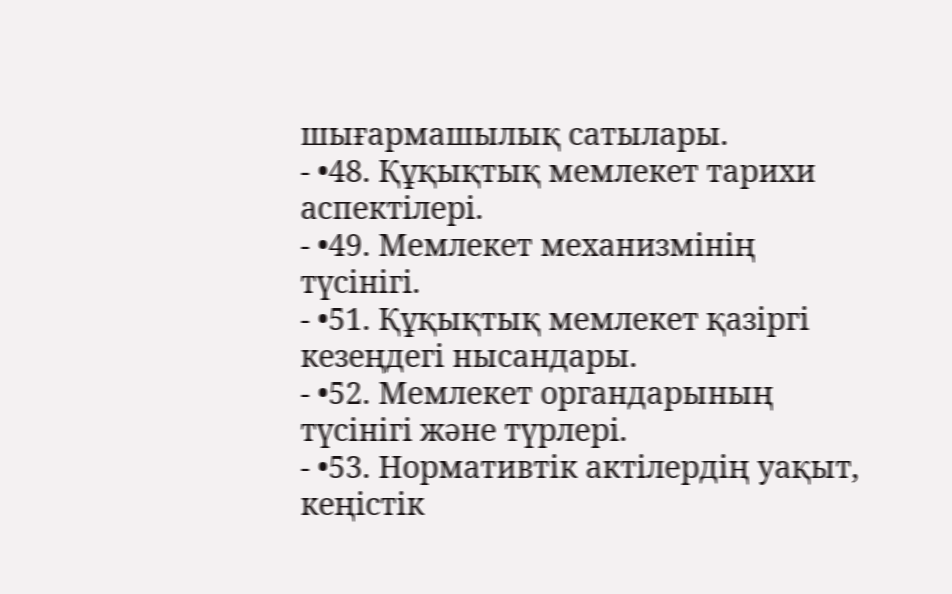шығармашылық сатылары.
- •48. Құқықтық мемлекет тарихи аспектiлерi.
- •49. Мемлекет механизмiнiң түсiнiгi.
- •51. Құқықтық мемлекет қазiргi кезеңдегi нысандары.
- •52. Мемлекет органдарының түсiнiгi және түрлерi.
- •53. Нормативтiк актiлердiң уақыт, кеңiстiк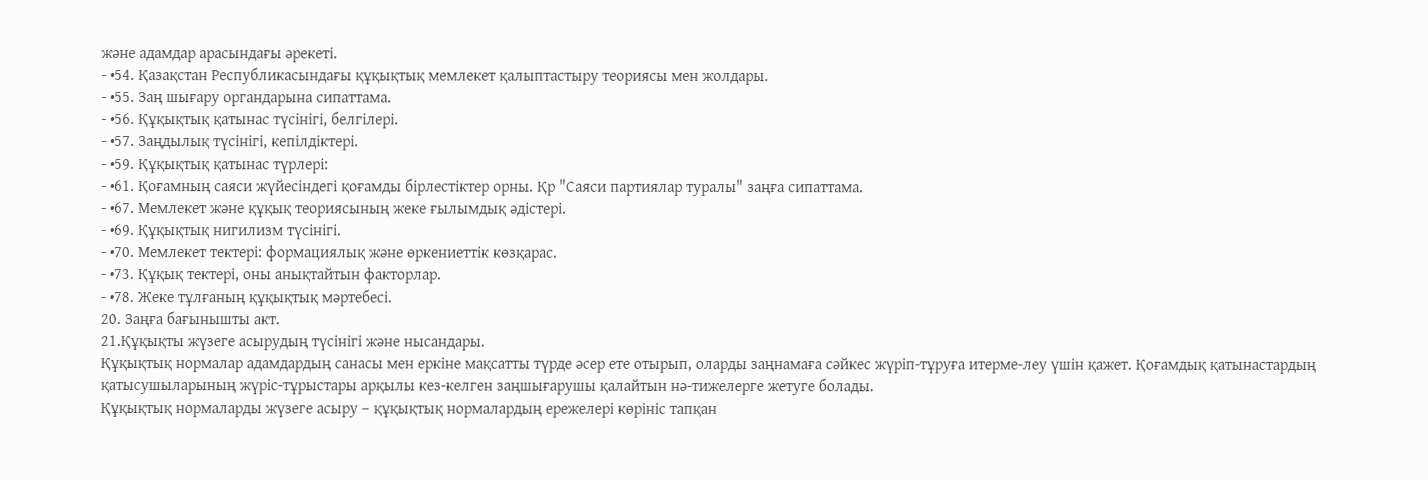және адамдар арасындағы әрекетi.
- •54. Қазақстан Республикасындағы құқықтық мемлекет қалыптастыру теориясы мен жолдары.
- •55. Заң шығару органдарына сипаттама.
- •56. Құқықтық қатынас түсiнiгi, белгiлерi.
- •57. Заңдылық түсiнiгi, кепiлдiктерi.
- •59. Құқықтық қатынас түрлерi:
- •61. Қоғамның саяси жүйесiндегi қоғамды бiрлестiктер орны. Қр "Саяси партиялар туралы" заңға сипаттама.
- •67. Мемлекет және құқық теориясының жеке ғылымдық әдiстерi.
- •69. Құқықтық нигилизм түсiнiгi.
- •70. Мемлекет тектерi: формациялық және өркениеттiк көзқарас.
- •73. Құқық тектерi, оны анықтайтын факторлар.
- •78. Жеке тұлғаның құқықтық мәртебесi.
20. Заңға бағынышты акт.
21.Құқықты жүзеге асырудың түсінігі жəне нысандары.
Құқықтық нормалар адамдардың санасы мен еркіне мақсатты түрде əсер ете отырып, оларды заңнамаға сəйкес жүріп-тұруға итерме-леу үшін қажет. Қоғамдық қатынастардың қатысушыларының жүріс-тұрыстары арқылы кез-келген заңшығарушы қалайтын нə-тижелерге жетуге болады.
Құқықтық нормаларды жүзеге асыру – құқықтық нормалардың ережелері көрініс тапқан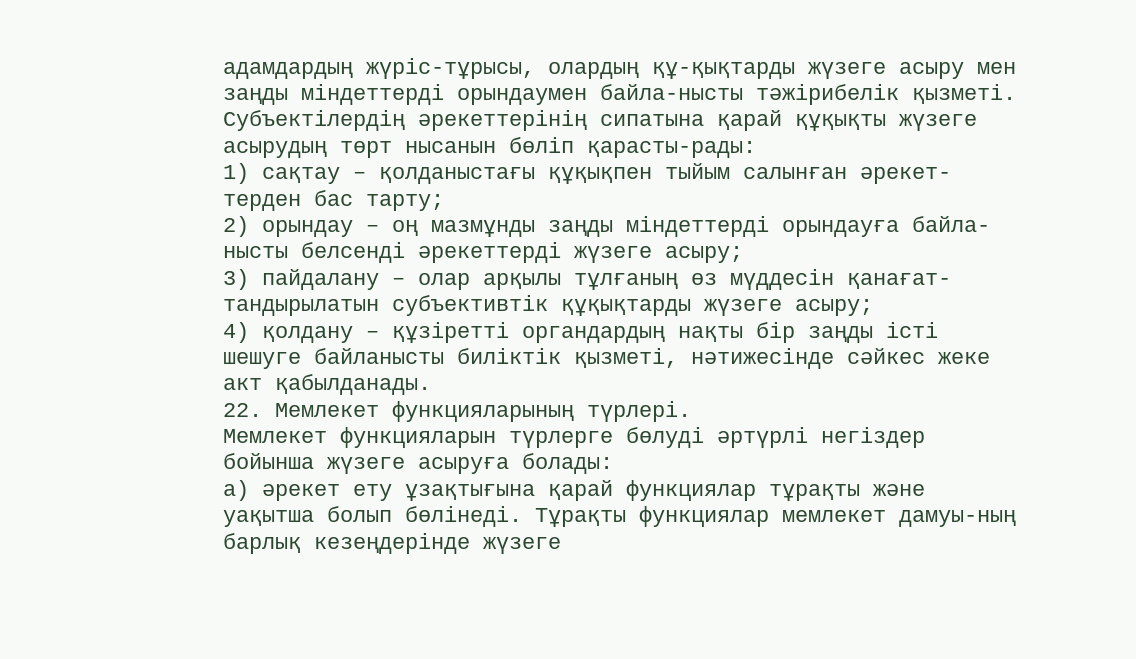адамдардың жүріс-тұрысы, олардың құ-қықтарды жүзеге асыру мен заңды міндеттерді орындаумен байла-нысты тəжірибелік қызметі. Субъектілердің əрекеттерінің сипатына қарай құқықты жүзеге асырудың төрт нысанын бөліп қарасты-рады:
1) сақтау – қолданыстағы құқықпен тыйым салынған əрекет-терден бас тарту;
2) орындау – оң мазмұнды заңды міндеттерді орындауға байла-нысты белсенді əрекеттерді жүзеге асыру;
3) пайдалану – олар арқылы тұлғаның өз мүддесін қанағат-тандырылатын субъективтік құқықтарды жүзеге асыру;
4) қолдану – құзіретті органдардың нақты бір заңды істі шешуге байланысты биліктік қызметі, нəтижесінде сəйкес жеке акт қабылданады.
22. Мемлекет функцияларының түрлері.
Мемлекет функцияларын түрлерге бөлуді əртүрлі негіздер бойынша жүзеге асыруға болады:
а) əрекет ету ұзақтығына қарай функциялар тұрақты жəне уақытша болып бөлінеді. Тұрақты функциялар мемлекет дамуы-ның барлық кезеңдерінде жүзеге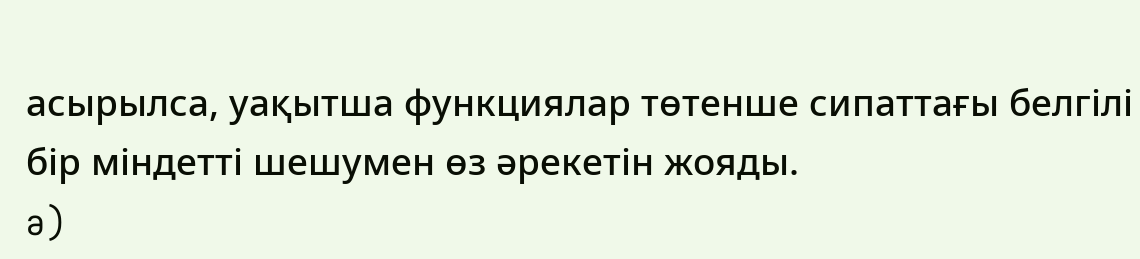асырылса, уақытша функциялар төтенше сипаттағы белгілі бір міндетті шешумен өз əрекетін жояды.
ə)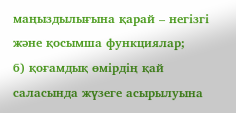маңыздылығына қарай – негізгі жəне қосымша функциялар;
б) қоғамдық өмірдің қай саласында жүзеге асырылуына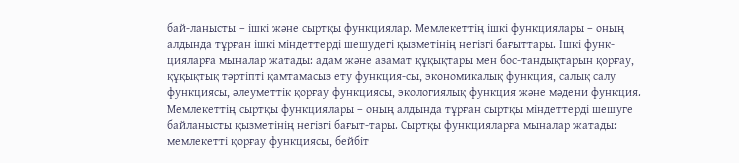бай-ланысты – ішкі жəне сыртқы функциялар. Мемлекеттің ішкі функциялары – оның алдында тұрған ішкі міндеттерді шешудегі қызметінің негізгі бағыттары. Ішкі функ-цияларға мыналар жатады: адам жəне азамат құқықтары мен бос-тандықтарын қорғау, құқықтық тəртіпті қамтамасыз ету функция-сы, экономикалық функция, салық салу функциясы, əлеуметтік қорғау функциясы, экологиялық функция жəне мəдени функция. Мемлекеттің сыртқы функциялары – оның алдында тұрған сыртқы міндеттерді шешуге байланысты қызметінің негізгі бағыт-тары. Сыртқы функцияларға мыналар жатады: мемлекетті қорғау функциясы, бейбіт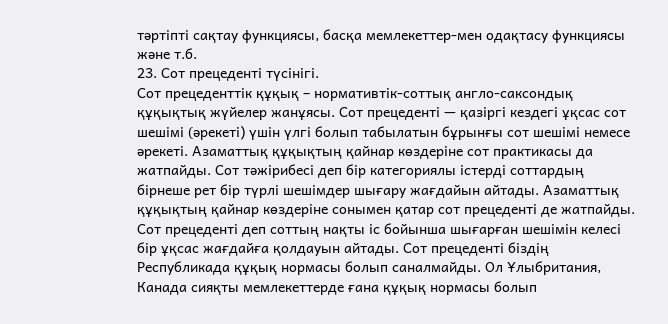тəртіпті сақтау функциясы, басқа мемлекеттер-мен одақтасу функциясы жəне т.б.
23. Сот прецедентi түсiнiгi.
Сот прецеденттік құқық – нормативтік-соттық англо-саксондық құқықтық жүйелер жанұясы. Сот прецеденті — қазіргі кездегі ұқсас сот шешімі (əрекеті) үшін үлгі болып табылатын бұрынғы сот шешімі немесе əрекеті. Азаматтық құқықтың қайнар көздеріне сот практикасы да жатпайды. Сот тәжірибесі деп бір категориялы істерді соттардың бірнеше рет бір түрлі шешімдер шығару жағдайын айтады. Азаматтық құқықтың қайнар көздеріне сонымен қатар сот прецеденті де жатпайды. Сот прецеденті деп соттың нақты іс бойынша шығарған шешімін келесі бір ұқсас жағдайға қолдауын айтады. Сот прецеденті біздің Республикада құқық нормасы болып саналмайды. Ол Ұлыбритания, Канада сияқты мемлекеттерде ғана құқық нормасы болып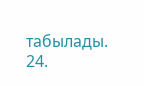табылады.
24.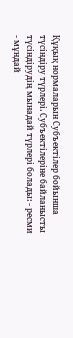Құқық нормаларын Субъектілер бойынша түсіндіру түрлері. Субъектілеріне байланысты түсіндірудің мынадай түрлері болады: - ресми - мұндай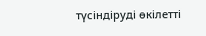түсіндіруді өкілетті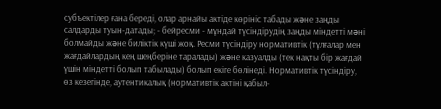субъектілер ғана береді, олар арнайы актіде көрініс табады жəне заңды салдарды туын-датады; - бейресми - мұндай түсіндірудің заңды міндетті мəні болмайды жəне биліктік күші жоқ. Ресми түсіндіру нормативтік (тұлғалар мен жағдайлардың кең шеңберіне таралады) жəне казуалды (тек нақты бір жағдай үшін міндетті болып табылады) болып екіге бөлінеді. Нормативтік түсіндіру, өз кезегінде, аутентикалық (нормативтік актіні қабыл-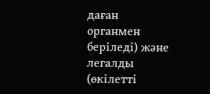даған органмен беріледі) жəне легалды (өкілетті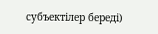субъектілер береді)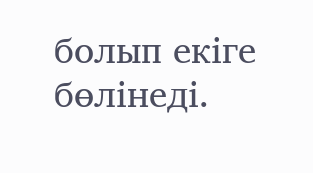болып екіге бөлінеді.